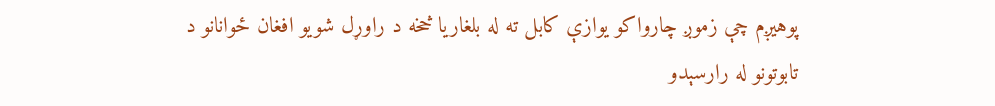پوهيږم چې زموږ چارواکو يوازې کابل ته له بلغاریا څخه د راوړل شويو افغان ځوانانو د تابوتونو له رارسېدو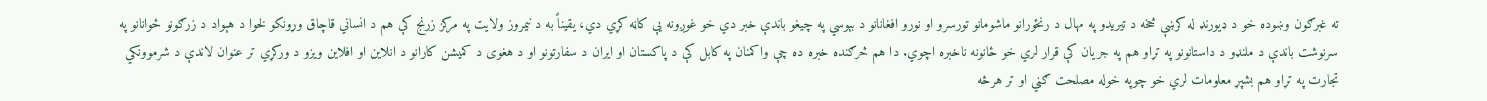ته غبرګون وښوده خو د ډيورنډ له کرښې څخه د تيريدو په مهال د رنځورانو ماشومانو تورسرو او نورو افغانانو د بېوسي په چيغو باندې خبر دي خو غوږونه يې کاڼه کړي دي، يقيناً به د نيمروز ولايت په مرکز زرنج کې هم د انساني قاچاق وړونکو لخوا د هېواد د زرګونو ځوانانو په سرنوشت باندې د ملنډو د داستانونو په تړاو هم په جريان کې قرار لري خو ځانونه ناخبره اچوي. دا هم څرګنده خبره ده چې واکمنان په کابل کې د پاکستان او ايران د سفارتونو او د هغوى د کميشن کارانو د انلاین او افلاين ويزو د ورکړي تر عنوان لاندې د شرموونکي تجارت په تړاو هم بشپړ معلومات لري خو چوپه خوله مصلحت ګڼي او تر هرڅه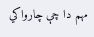مهم دا چې چارواکي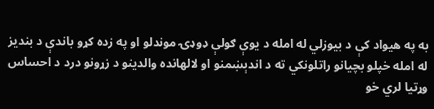به په هيواد کې د بيوزلي له امله د يوې ګولې ډوډۍ موندلو او په زده کړو باندې د بنديز له امله خپلو بچيانو راتلونکي ته د اندېښمنو او لالهانده والدينو د زړونو درد د احساس وړتیا لري خو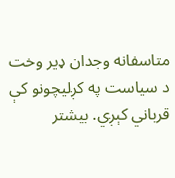متاسفانه وجدان ډير وخت د سياست په کږليچونو کې قرباني کېږي. بیشتر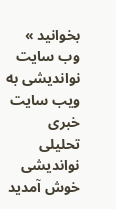بخوانید »
وب سایت نواندیشی به ویب سایت خبری تحلیلی نواندیشی خوش آمدید